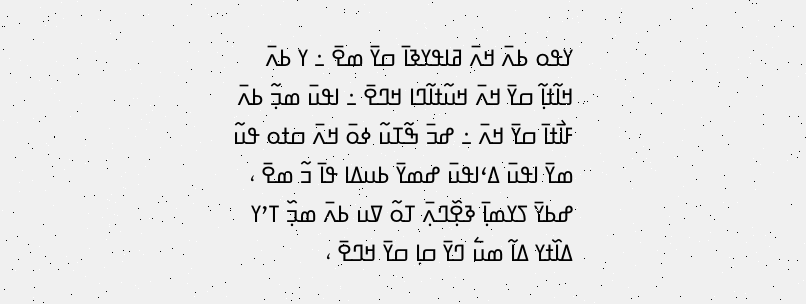ߌߟߋ ߕߍ߫ ߞߍ߫ ߥߊߟߌߢߊ߫ ߛߌ߫ ߘߐ߫ ߸ ߌ ߕߍ߫ ߞߊ߬ߙߊ߲߬ ߛߌ߫ ߞߍ߫ ߞߎ߬ߙߊ߬ߣߊ ߞߣߐ߫ ߸ ߊߟߎ߫ ߘߏ߲߬ ߕߍ߫ ߓߊ߯ߙߊ߫ ߛߌ߫ ߞߍ߫ ߸ ߝߏ߫ ߒ߬ߠߎ߬ ߦߋ߫ ߞߍ߫ ߛߙߋ ߟߎ߬ ߘߌ߫ ߊߟߎ߫ ߡߵߊߟߎ߫ ߝߘߌ߫ ߕߎߡߊ ߟߊ߫ ߏ߬ ߘߐ߫ ، ߝߕߌ߫ ߖߌߘߊ߲߫ ߢߐ߲߰ߣߍ߲߫ ߠߋ߬ ߜߎ ߕߍ߫ ߘߏ߲߰ ߠߴߌ ߡߊ߰ߙߌ ߡߊ߬ ߘߎ߱ ߣߌ߫ ߛߊ߲ ߛߌ߫ ߞߣߐ߫ ،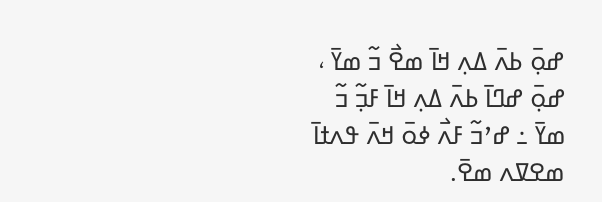ߝߋ߲߫ ߕߍ߫ ߡߍ߲ ߞߊ߫ ߘߐ߯ ߏ߬ ߘߌ߫ ، ߝߋ߲߫ ߝߣߊ߫ ߕߍ߫ ߡߍ߲ ߞߊ߫ ߓߏ߲߬ ߏ߬ ߘߌ߫ ߸ ߝߴߏ߬ ߓߍ߯ ߦߋ߫ ߞߍ߫ ߟߍߙߊ߫ ߘߐߜߍ ߘߐ߫.